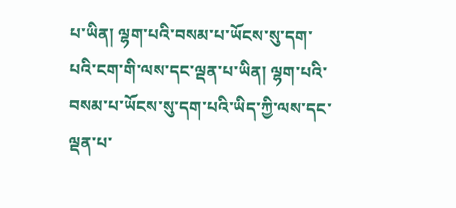པ་ཡིན། ལྷག་པའི་བསམ་པ་ཡོངས་སུ་དག་པའི་ངག་གི་ལས་དང་ལྡན་པ་ཡིན། ལྷག་པའི་བསམ་པ་ཡོངས་སུ་དག་པའི་ཡིད་ཀྱི་ལས་དང་ལྡན་པ་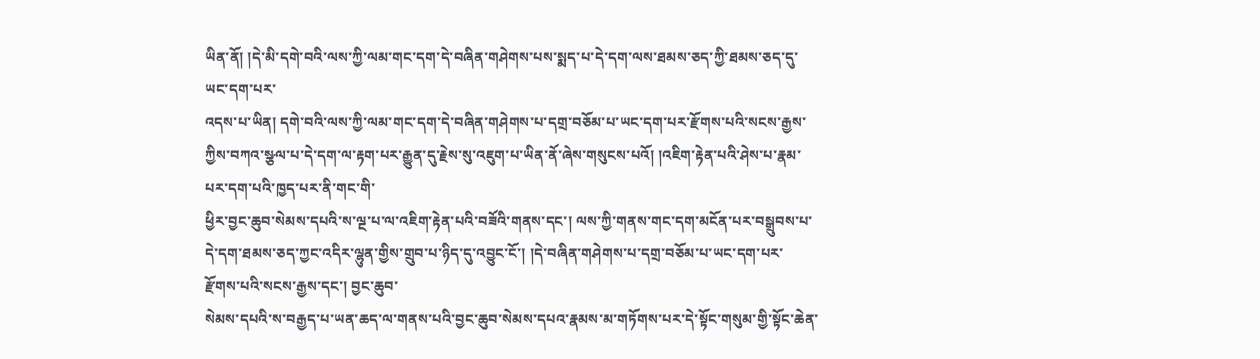ཡིན་ནོ། །དེ་མི་དགེ་བའི་ལས་ཀྱི་ལམ་གང་དག་དེ་བཞིན་གཤེགས་པས་སྨད་པ་དེ་དག་ལས་ཐམས་ཅད་ཀྱི་ཐམས་ཅད་དུ་ཡང་དག་པར་
འདས་པ་ཡིན། དགེ་བའི་ལས་ཀྱི་ལམ་གང་དག་དེ་བཞིན་གཤེགས་པ་དགྲ་བཅོམ་པ་ཡང་དག་པར་རྫོགས་པའི་སངས་རྒྱས་ཀྱིས་བཀའ་སྩལ་པ་དེ་དག་ལ་རྟག་པར་རྒྱུན་དུ་རྗེས་སུ་འཇུག་པ་ཡིན་ནོ་ཞེས་གསུངས་པའོ། །འཇིག་རྟེན་པའི་ཤེས་པ་རྣམ་པར་དག་པའི་ཁྱད་པར་ནི་གང་གི་
ཕྱིར་བྱང་ཆུབ་སེམས་དཔའི་ས་ལྔ་པ་ལ་འཇིག་རྟེན་པའི་བཟོའི་གནས་དང་། ལས་ཀྱི་གནས་གང་དག་མངོན་པར་བསྒྲུབས་པ་དེ་དག་ཐམས་ཅད་ཀྱང་འདིར་ལྷུན་གྱིས་གྲུབ་པ་ཉིད་དུ་འབྱུང་ངོ་། །དེ་བཞིན་གཤེགས་པ་དགྲ་བཅོམ་པ་ཡང་དག་པར་རྫོགས་པའི་སངས་རྒྱས་དང་། བྱང་ཆུབ་
སེམས་དཔའི་ས་བརྒྱད་པ་ཡན་ཆད་ལ་གནས་པའི་བྱང་ཆུབ་སེམས་དཔའ་རྣམས་མ་གཏོགས་པར་དེ་སྟོང་གསུམ་གྱི་སྟོང་ཆེན་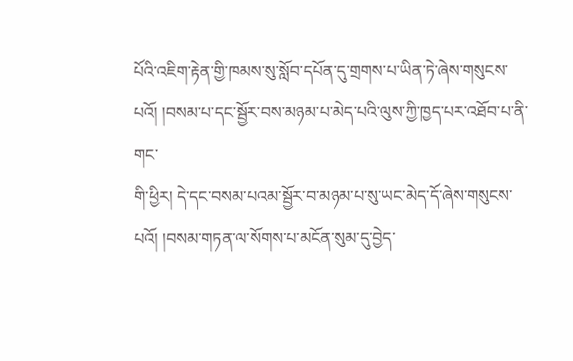པོའི་འཇིག་རྟེན་གྱི་ཁམས་སུ་སློབ་དཔོན་དུ་གྲགས་པ་ཡིན་ཏེ་ཞེས་གསུངས་པའོ། །བསམ་པ་དང་སྦྱོར་བས་མཉམ་པ་མེད་པའི་ལུས་ཀྱི་ཁྱད་པར་འཐོབ་པ་ནི་གང་
གི་ཕྱིར། དེ་དང་བསམ་པའམ་སྦྱོར་བ་མཉམ་པ་སུ་ཡང་མེད་དོ་ཞེས་གསུངས་པའོ། །བསམ་གཏན་ལ་སོགས་པ་མངོན་སུམ་དུ་བྱེད་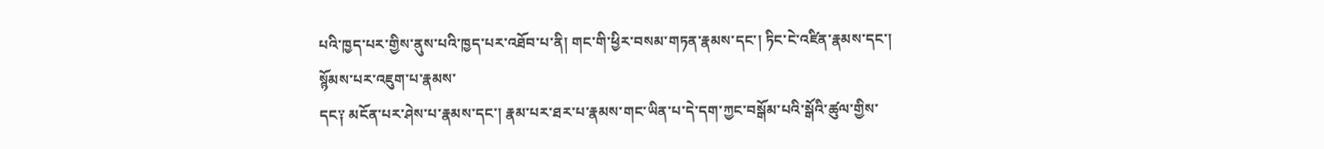པའི་ཁྱད་པར་གྱིས་ནུས་པའི་ཁྱད་པར་འཐོབ་པ་ནི། གང་གི་ཕྱིར་བསམ་གཏན་རྣམས་དང་། ཏིང་ངེ་འཛིན་རྣམས་དང་། སྙོམས་པར་འཇུག་པ་རྣམས་
དང༑ མངོན་པར་ཤེས་པ་རྣམས་དང་། རྣམ་པར་ཐར་པ་རྣམས་གང་ཡིན་པ་དེ་དག་ཀྱང་བསྒོམ་པའི་སྒོའི་ཚུལ་གྱིས་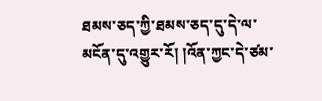ཐམས་ཅད་ཀྱི་ཐམས་ཅད་དུ་དེ་ལ་མངོན་དུ་འགྱུར་རོ། །འོན་ཀྱང་དེ་ཙམ་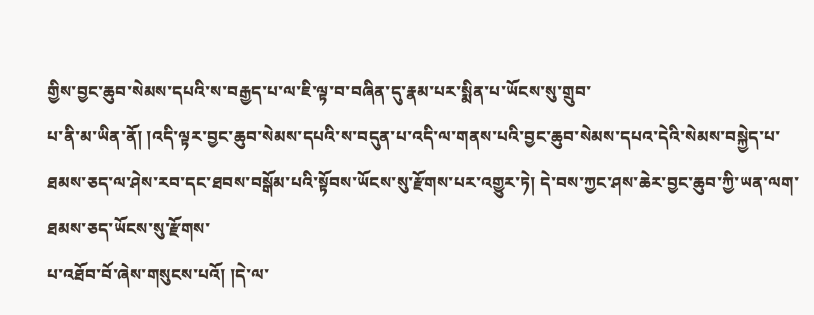གྱིས་བྱང་ཆུབ་སེམས་དཔའི་ས་བརྒྱད་པ་ལ་ཇི་ལྟ་བ་བཞིན་དུ་རྣམ་པར་སྨིན་པ་ཡོངས་སུ་གྲུབ་
པ་ནི་མ་ཡིན་ནོ། །འདི་ལྟར་བྱང་ཆུབ་སེམས་དཔའི་ས་བདུན་པ་འདི་ལ་གནས་པའི་བྱང་ཆུབ་སེམས་དཔའ་དེའི་སེམས་བསྐྱེད་པ་ཐམས་ཅད་ལ་ཤེས་རབ་དང་ཐབས་བསྒོམ་པའི་སྟོབས་ཡོངས་སུ་རྫོགས་པར་འགྱུར་ཏེ། དེ་བས་ཀྱང་ཤས་ཆེར་བྱང་ཆུབ་ཀྱི་ཡན་ལག་ཐམས་ཅད་ཡོངས་སུ་རྫོགས་
པ་འཐོབ་བོ་ཞེས་གསུངས་པའོ། །དེ་ལ་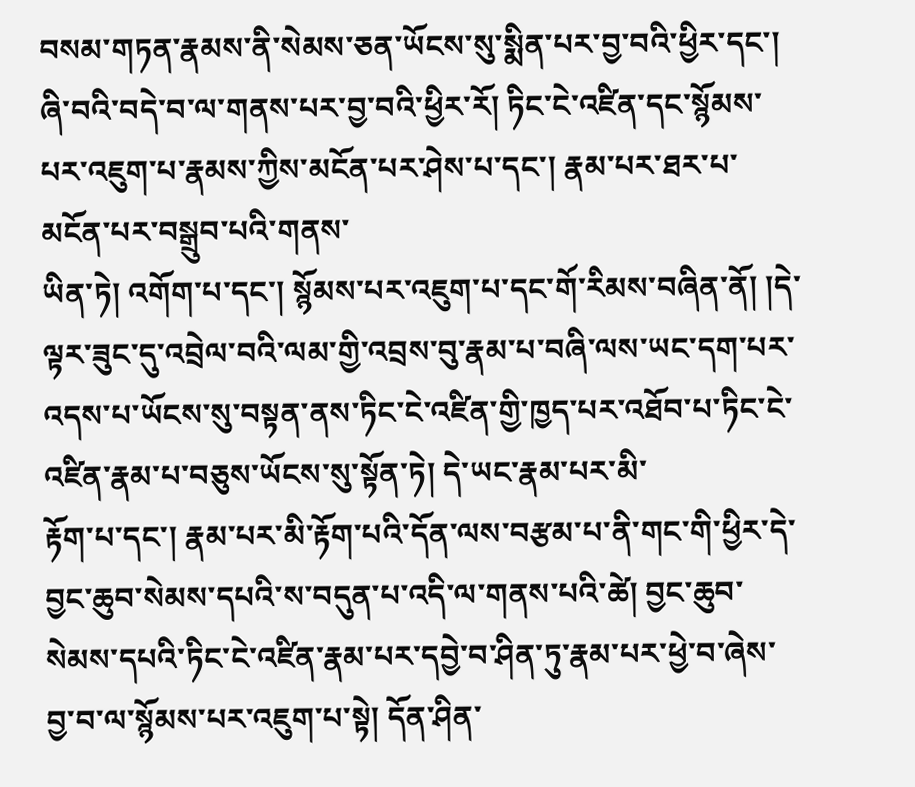བསམ་གཏན་རྣམས་ནི་སེམས་ཅན་ཡོངས་སུ་སྨིན་པར་བྱ་བའི་ཕྱིར་དང་། ཞི་བའི་བདེ་བ་ལ་གནས་པར་བྱ་བའི་ཕྱིར་རོ། ཏིང་ངེ་འཛིན་དང་སྙོམས་པར་འཇུག་པ་རྣམས་ཀྱིས་མངོན་པར་ཤེས་པ་དང་། རྣམ་པར་ཐར་པ་མངོན་པར་བསྒྲུབ་པའི་གནས་
ཡིན་ཏེ། འགོག་པ་དང་། སྙོམས་པར་འཇུག་པ་དང་གོ་རིམས་བཞིན་ནོ། །དེ་ལྟར་ཟུང་དུ་འབྲེལ་བའི་ལམ་གྱི་འབྲས་བུ་རྣམ་པ་བཞི་ལས་ཡང་དག་པར་འདས་པ་ཡོངས་སུ་བསྟན་ནས་ཏིང་ངེ་འཛིན་གྱི་ཁྱད་པར་འཐོབ་པ་ཏིང་ངེ་འཛིན་རྣམ་པ་བཅུས་ཡོངས་སུ་སྟོན་ཏེ། དེ་ཡང་རྣམ་པར་མི་
རྟོག་པ་དང་། རྣམ་པར་མི་རྟོག་པའི་དོན་ལས་བརྩམ་པ་ནི་གང་གི་ཕྱིར་དེ་བྱང་ཆུབ་སེམས་དཔའི་ས་བདུན་པ་འདི་ལ་གནས་པའི་ཚེ། བྱང་ཆུབ་སེམས་དཔའི་ཏིང་ངེ་འཛིན་རྣམ་པར་དབྱེ་བ་ཤིན་ཏུ་རྣམ་པར་ཕྱེ་བ་ཞེས་བྱ་བ་ལ་སྙོམས་པར་འཇུག་པ་སྟེ། དོན་ཤིན་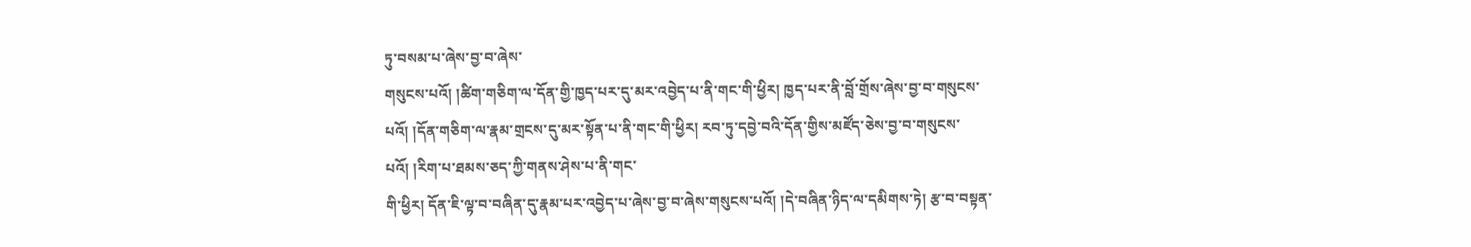ཏུ་བསམ་པ་ཞེས་བྱ་བ་ཞེས་
གསུངས་པའོ། །ཚིག་གཅིག་ལ་དོན་གྱི་ཁྱད་པར་དུ་མར་འབྱེད་པ་ནི་གང་གི་ཕྱིར། ཁྱད་པར་ནི་བློ་གྲོས་ཞེས་བྱ་བ་གསུངས་པའོ། །དོན་གཅིག་ལ་རྣམ་གྲངས་དུ་མར་སྟོན་པ་ནི་གང་གི་ཕྱིར། རབ་ཏུ་དབྱེ་བའི་དོན་གྱིས་མཛོད་ཅེས་བྱ་བ་གསུངས་པའོ། །རིག་པ་ཐམས་ཅད་ཀྱི་གནས་ཤེས་པ་ནི་གང་
གི་ཕྱིར། དོན་ཇི་ལྟ་བ་བཞིན་དུ་རྣམ་པར་འབྱེད་པ་ཞེས་བྱ་བ་ཞེས་གསུངས་པའོ། །དེ་བཞིན་ཉིད་ལ་དམིགས་ཏེ། རྩ་བ་བསྟན་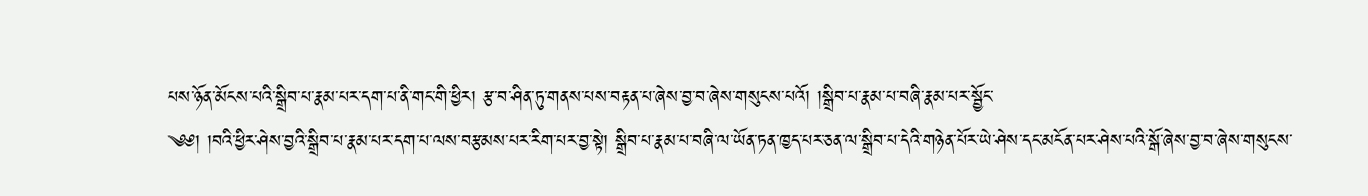པས་ཉོན་མོངས་པའི་སྒྲིབ་པ་རྣམ་པར་དག་པ་ནི་གང་གི་ཕྱིར། རྩ་བ་ཤིན་ཏུ་གནས་པས་བརྟན་པ་ཞེས་བྱ་བ་ཞེས་གསུངས་པའོ། །སྒྲིབ་པ་རྣམ་པ་བཞི་རྣམ་པར་སྦྱོང་
༄༅། །བའི་ཕྱིར་ཤེས་བྱའི་སྒྲིབ་པ་རྣམ་པར་དག་པ་ལས་བརྩམས་པར་རིག་པར་བྱ་སྟེ། སྒྲིབ་པ་རྣམ་པ་བཞི་ལ་ཡོན་ཏན་ཁྱད་པར་ཅན་ལ་སྒྲིབ་པ་དེའི་གཉེན་པོར་ཡེ་ཤེས་དང་མངོན་པར་ཤེས་པའི་སྒོ་ཞེས་བྱ་བ་ཞེས་གསུངས་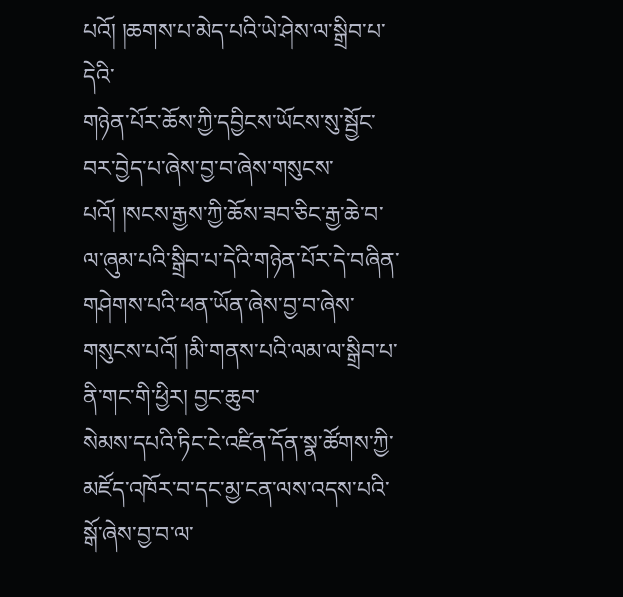པའོ། །ཆགས་པ་མེད་པའི་ཡེ་ཤེས་ལ་སྒྲིབ་པ་དེའི་
གཉེན་པོར་ཆོས་ཀྱི་དབྱིངས་ཡོངས་སུ་སྦྱོང་བར་བྱེད་པ་ཞེས་བྱ་བ་ཞེས་གསུངས་པའོ། །སངས་རྒྱས་ཀྱི་ཆོས་ཟབ་ཅིང་རྒྱ་ཆེ་བ་ལ་ཞུམ་པའི་སྒྲིབ་པ་དེའི་གཉེན་པོར་དེ་བཞིན་གཤེགས་པའི་ཕན་ཡོན་ཞེས་བྱ་བ་ཞེས་གསུངས་པའོ། །མི་གནས་པའི་ལམ་ལ་སྒྲིབ་པ་ནི་གང་གི་ཕྱིར། བྱང་ཆུབ་
སེམས་དཔའི་ཏིང་ངེ་འཛིན་དོན་སྣ་ཚོགས་ཀྱི་མཛོད་འཁོར་བ་དང་མྱ་ངན་ལས་འདས་པའི་སྒོ་ཞེས་བྱ་བ་ལ་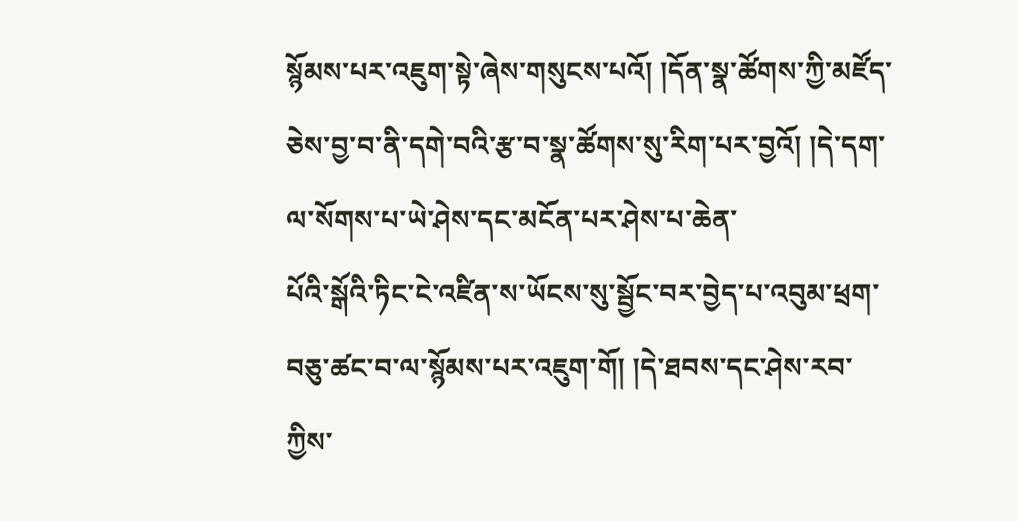སྙོམས་པར་འཇུག་སྟེ་ཞེས་གསུངས་པའོ། །དོན་སྣ་ཚོགས་ཀྱི་མཛོད་ཅེས་བྱ་བ་ནི་དགེ་བའི་རྩ་བ་སྣ་ཚོགས་སུ་རིག་པར་བྱའོ། །དེ་དག་ལ་སོགས་པ་ཡེ་ཤེས་དང་མངོན་པར་ཤེས་པ་ཆེན་
པོའི་སྒོའི་ཏིང་ངེ་འཛིན་ས་ཡོངས་སུ་སྦྱོང་བར་བྱེད་པ་འབུམ་ཕྲག་བཅུ་ཚང་བ་ལ་སྙོམས་པར་འཇུག་གོ། །དེ་ཐབས་དང་ཤེས་རབ་ཀྱིས་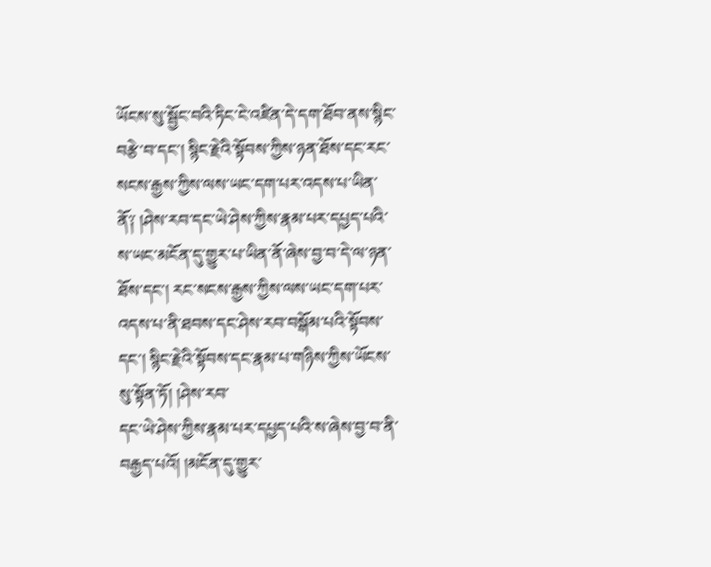ཡོངས་སུ་སྦྱོང་བའི་ཏིང་ངེ་འཛིན་དེ་དག་ཐོབ་ནས་སྙིང་བརྩེ་བ་དང་། སྙིང་རྗེའི་སྟོབས་ཀྱིས་ཉན་ཐོས་དང་རང་སངས་རྒྱས་ཀྱིས་ལས་ཡང་དག་པར་འདས་པ་ཡིན་
ནོ༑ །ཤེས་རབ་དང་ཡེ་ཤེས་ཀྱིས་རྣམ་པར་དཔྱད་པའི་ས་ཡང་མངོན་དུ་གྱུར་པ་ཡིན་ནོ་ཞེས་བྱ་བ་དེ་ལ་ཉན་ཐོས་དང་། རང་སངས་རྒྱས་ཀྱིས་ལས་ཡང་དག་པར་འདས་པ་ནི་ཐབས་དང་ཤེས་རབ་བསྒོམ་པའི་སྟོབས་དང་། སྙིང་རྗེའི་སྟོབས་དང་རྣམ་པ་གཉིས་ཀྱིས་ཡོངས་སུ་སྟོན་ཏོ། །ཤེས་རབ་
དང་ཡེ་ཤེས་ཀྱིས་རྣམ་པར་དཔྱད་པའི་ས་ཞེས་བྱ་བ་ནི་བརྒྱད་པའོ། །མངོན་དུ་གྱུར་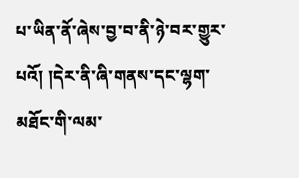པ་ཡིན་ནོ་ཞེས་བྱ་བ་ནི་ཉེ་བར་གྱུར་པའོ། །དེར་ནི་ཞི་གནས་དང་ལྷག་མཐོང་གི་ལམ་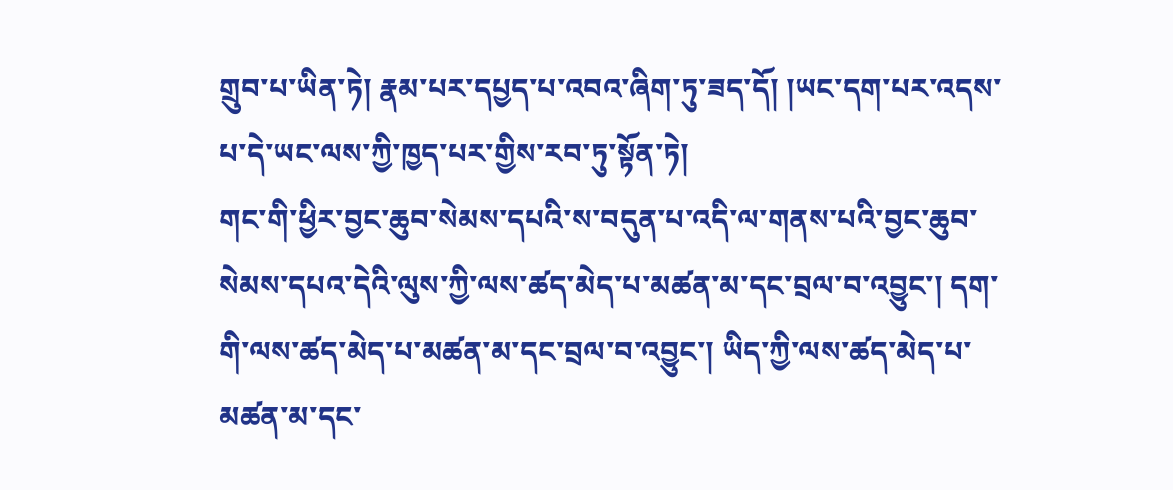གྲུབ་པ་ཡིན་ཏེ། རྣམ་པར་དཔྱད་པ་འབའ་ཞིག་ཏུ་ཟད་དོ། །ཡང་དག་པར་འདས་པ་དེ་ཡང་ལས་ཀྱི་ཁྱད་པར་གྱིས་རབ་ཏུ་སྟོན་ཏེ།
གང་གི་ཕྱིར་བྱང་ཆུབ་སེམས་དཔའི་ས་བདུན་པ་འདི་ལ་གནས་པའི་བྱང་ཆུབ་སེམས་དཔའ་དེའི་ལུས་ཀྱི་ལས་ཚད་མེད་པ་མཚན་མ་དང་བྲལ་བ་འབྱུང་། དག་གི་ལས་ཚད་མེད་པ་མཚན་མ་དང་བྲལ་བ་འབྱུང་། ཡིད་ཀྱི་ལས་ཚད་མེད་པ་མཚན་མ་དང་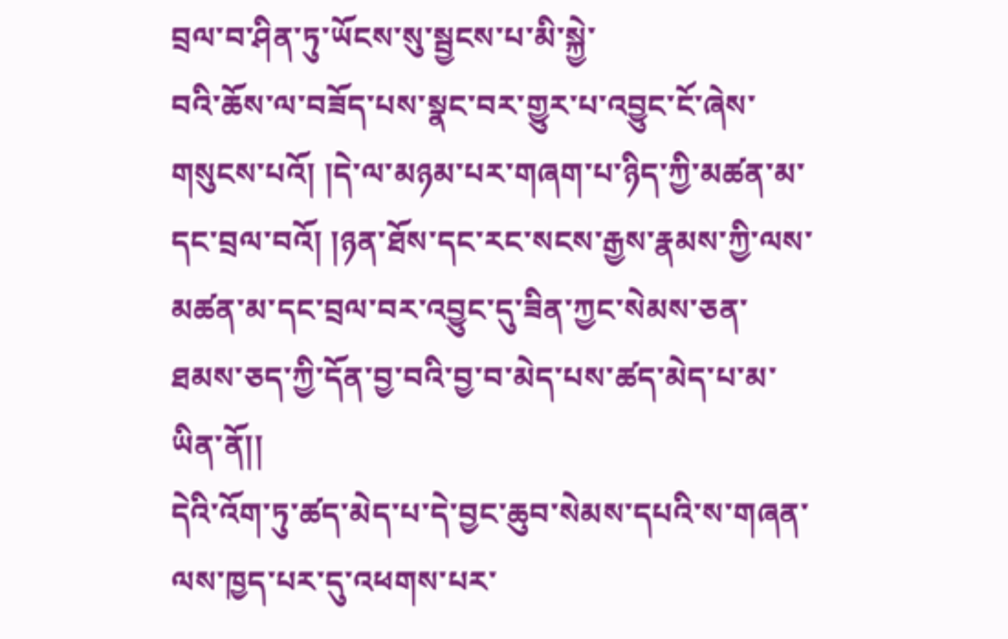བྲལ་བ་ཤིན་ཏུ་ཡོངས་སུ་སྦྱངས་པ་མི་སྐྱེ་
བའི་ཆོས་ལ་བཟོད་པས་སྣང་བར་གྱུར་པ་འབྱུང་ངོ་ཞེས་གསུངས་པའོ། །དེ་ལ་མཉམ་པར་གཞག་པ་ཉིད་ཀྱི་མཚན་མ་དང་བྲལ་བའོ། །ཉན་ཐོས་དང་རང་སངས་རྒྱས་རྣམས་ཀྱི་ལས་མཚན་མ་དང་བྲལ་བར་འབྱུང་དུ་ཟིན་ཀྱང་སེམས་ཅན་ཐམས་ཅད་ཀྱི་དོན་བྱ་བའི་བྱ་བ་མེད་པས་ཚད་མེད་པ་མ་ཡིན་ནོ།།
དེའི་འོག་ཏུ་ཚད་མེད་པ་དེ་བྱང་ཆུབ་སེམས་དཔའི་ས་གཞན་ལས་ཁྱད་པར་དུ་འཕགས་པར་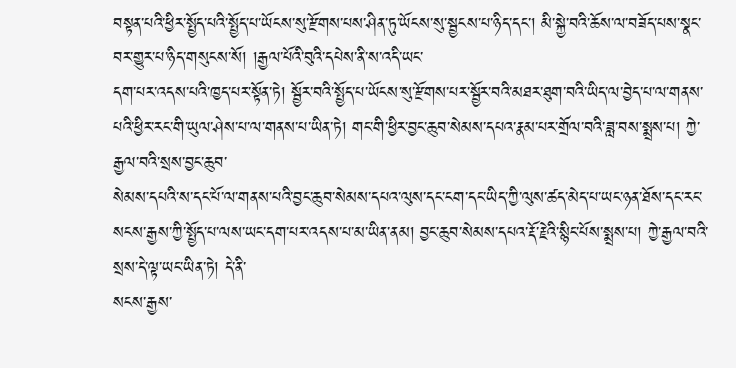བསྟན་པའི་ཕྱིར་སྤྱོད་པའི་སྤྱོད་པ་ཡོངས་སུ་རྫོགས་པས་ཤིན་ཏུ་ཡོངས་སུ་སྦྱངས་པ་ཉིད་དང་། མི་སྐྱེ་བའི་ཆོས་ལ་བཟོད་པས་སྣང་བར་གྱུར་པ་ཉིད་གསུངས་སོ། །རྒྱལ་པོའི་བུའི་དཔེས་ནི་ས་འདི་ཡང་
དག་པར་འདས་པའི་ཁྱད་པར་སྟོན་ཏེ། སྦྱོར་བའི་སྤྱོད་པ་ཡོངས་སུ་རྫོགས་པར་སྦྱོར་བའི་མཐར་ཐུག་བའི་ཡིད་ལ་བྱེད་པ་ལ་གནས་པའི་ཕྱིར་རང་གི་ཡུལ་ཤེས་པ་ལ་གནས་པ་ཡིན་ཏེ། གང་གི་ཕྱིར་བྱང་ཆུབ་སེམས་དཔའ་རྣམ་པར་གྲོལ་བའི་ཟླ་བས་སྨྲས་པ། ཀྱེ་རྒྱལ་བའི་སྲས་བྱང་ཆུབ་
སེམས་དཔའི་ས་དང་པོ་ལ་གནས་པའི་བྱང་ཆུབ་སེམས་དཔའ་ལུས་དང་ངག་དང་ཡིད་ཀྱི་ལུས་ཚད་མེད་པ་ཡང་ཉན་ཐོས་དང་རང་སངས་རྒྱས་ཀྱི་སྤྱོད་པ་ལས་ཡང་དག་པར་འདས་པ་མ་ཡིན་ནམ། བྱང་ཆུབ་སེམས་དཔའ་རྡོ་རྗེའི་སྙིང་པོས་སྨྲས་པ། ཀྱེ་རྒྱལ་བའི་སྲས་དེ་ལྟ་ཡང་ཡིན་ཏེ། དེ་ནི་
སངས་རྒྱས་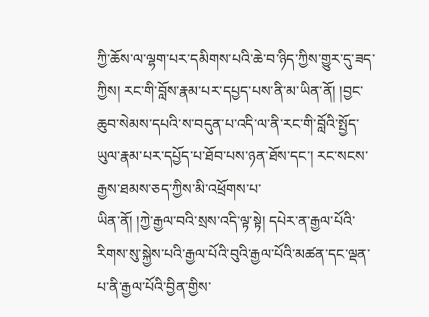ཀྱི་ཆོས་ལ་ལྷག་པར་དམིགས་པའི་ཆེ་བ་ཉིད་ཀྱིས་གྱུར་དུ་ཟད་ཀྱིས། རང་གི་བློས་རྣམ་པར་དཔྱད་པས་ནི་མ་ཡིན་ནོ། །བྱང་ཆུབ་སེམས་དཔའི་ས་བདུན་པ་འདི་ལ་ནི་རང་གི་བློའི་སྤྱོད་ཡུལ་རྣམ་པར་དཔྱོད་པ་ཐོབ་པས་ཉན་ཐོས་དང་། རང་སངས་རྒྱས་ཐམས་ཅད་ཀྱིས་མི་འཕྲོགས་པ་
ཡིན་ནོ། །ཀྱེ་རྒྱལ་བའི་སྲས་འདི་ལྟ་སྟེ། དཔེར་ན་རྒྱལ་པོའི་རིགས་སུ་སྐྱེས་པའི་རྒྱལ་པོའི་བུའི་རྒྱལ་པོའི་མཚན་དང་ལྡན་པ་ནི་རྒྱལ་པོའི་བྱིན་གྱིས་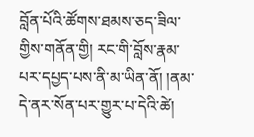བློན་པོའི་ཚོགས་ཐམས་ཅད་ཟིལ་གྱིས་གནོན་གྱི། རང་གི་བློས་རྣམ་པར་དཔྱད་པས་ནི་མ་ཡིན་ནོ། །ནམ་དེ་ནར་སོན་པར་གྱུར་པ་དེའི་ཚེ།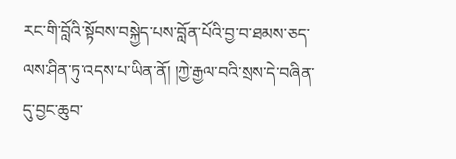རང་གི་བློའི་སྟོབས་བསྐྱེད་པས་བློན་པོའི་བྱ་བ་ཐམས་ཅད་ལས་ཤིན་ཏུ་འདས་པ་ཡིན་ནོ། །ཀྱེ་རྒྱལ་བའི་སྲས་དེ་བཞིན་དུ་བྱང་ཆུབ་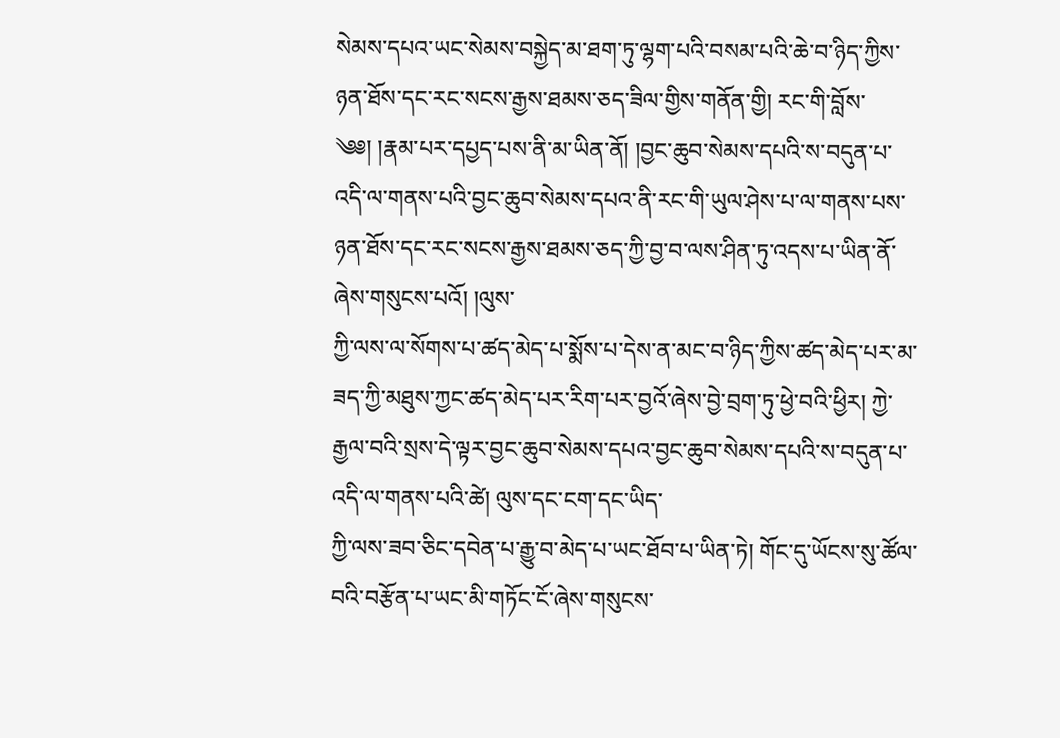སེམས་དཔའ་ཡང་སེམས་བསྐྱེད་མ་ཐག་ཏུ་ལྷག་པའི་བསམ་པའི་ཆེ་བ་ཉིད་ཀྱིས་ཉན་ཐོས་དང་རང་སངས་རྒྱས་ཐམས་ཅད་ཟིལ་གྱིས་གནོན་གྱི། རང་གི་བློས་
༄༅། །རྣམ་པར་དཔྱད་པས་ནི་མ་ཡིན་ནོ། །བྱང་ཆུབ་སེམས་དཔའི་ས་བདུན་པ་འདི་ལ་གནས་པའི་བྱང་ཆུབ་སེམས་དཔའ་ནི་རང་གི་ཡུལ་ཤེས་པ་ལ་གནས་པས་ཉན་ཐོས་དང་རང་སངས་རྒྱས་ཐམས་ཅད་ཀྱི་བྱ་བ་ལས་ཤིན་ཏུ་འདས་པ་ཡིན་ནོ་ཞེས་གསུངས་པའོ། །ལུས་
ཀྱི་ལས་ལ་སོགས་པ་ཚད་མེད་པ་སྨོས་པ་དེས་ན་མང་བ་ཉིད་ཀྱིས་ཚད་མེད་པར་མ་ཟད་ཀྱི་མཐུས་ཀྱང་ཚད་མེད་པར་རིག་པར་བྱའོ་ཞེས་བྱེ་བྲག་ཏུ་ཕྱེ་བའི་ཕྱིར། ཀྱེ་རྒྱལ་བའི་སྲས་དེ་ལྟར་བྱང་ཆུབ་སེམས་དཔའ་བྱང་ཆུབ་སེམས་དཔའི་ས་བདུན་པ་འདི་ལ་གནས་པའི་ཚེ། ལུས་དང་ངག་དང་ཡིད་
ཀྱི་ལས་ཟབ་ཅིང་དབེན་པ་རྒྱུ་བ་མེད་པ་ཡང་ཐོབ་པ་ཡིན་ཏེ། གོང་དུ་ཡོངས་སུ་ཚོལ་བའི་བརྩོན་པ་ཡང་མི་གཏོང་ངོ་ཞེས་གསུངས་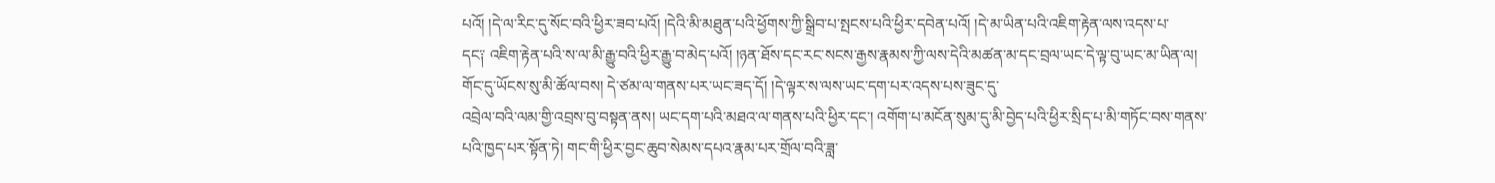པའོ། །དེ་ལ་རིང་དུ་སོང་བའི་ཕྱིར་ཟབ་པའོ། །དེའི་མི་མཐུན་པའི་ཕྱོགས་ཀྱི་སྒྲིབ་པ་སྤངས་པའི་ཕྱིར་དབེན་པའོ། །དེ་མ་ཡིན་པའི་འཇིག་རྟེན་ལས་འདས་པ་
དང༑ འཇིག་རྟེན་པའི་ས་ལ་མི་རྒྱུ་བའི་ཕྱིར་རྒྱུ་བ་མེད་པའོ། །ཉན་ཐོས་དང་རང་སངས་རྒྱས་རྣམས་ཀྱི་ལས་དེའི་མཚན་མ་དང་བྲལ་ཡང་དེ་ལྟ་བུ་ཡང་མ་ཡིན་ལ། གོང་དུ་ཡོངས་སུ་མི་ཚོལ་བས། དེ་ཙམ་ལ་གནས་པར་ཡང་ཟད་དོ། །དེ་ལྟར་ས་ལས་ཡང་དག་པར་འདས་པས་ཟུང་དུ་
འབྲེལ་བའི་ལམ་གྱི་འབྲས་བུ་བསྟན་ནས། ཡང་དག་པའི་མཐའ་ལ་གནས་པའི་ཕྱིར་དང་། འགོག་པ་མངོན་སུམ་དུ་མི་བྱེད་པའི་ཕྱིར་སྲིད་པ་མི་གཏོང་བས་གནས་པའི་ཁྱད་པར་སྟོན་ཏེ། གང་གི་ཕྱིར་བྱང་ཆུབ་སེམས་དཔའ་རྣམ་པར་གྲོལ་བའི་ཟླ་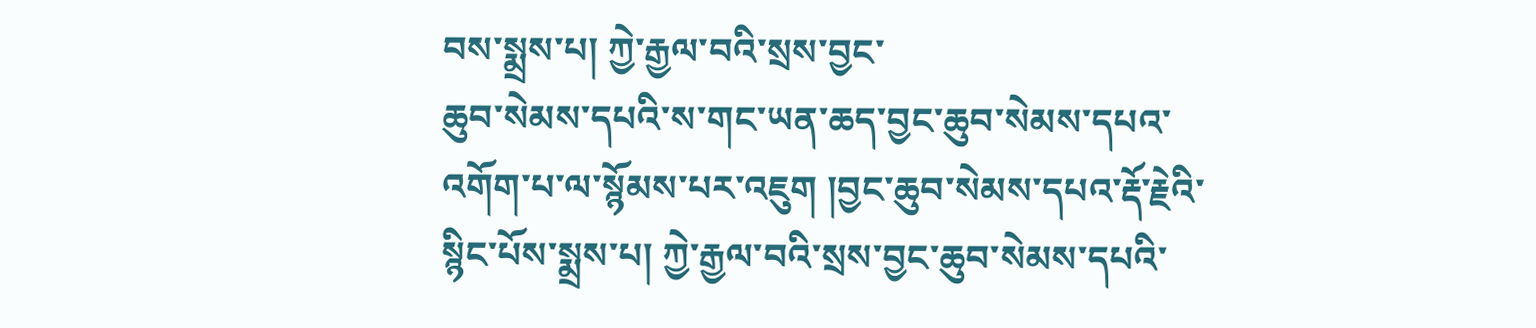བས་སྨྲས་པ། ཀྱེ་རྒྱལ་བའི་སྲས་བྱང་
ཆུབ་སེམས་དཔའི་ས་གང་ཡན་ཆད་བྱང་ཆུབ་སེམས་དཔའ་འགོག་པ་ལ་སྙོམས་པར་འཇུག །བྱང་ཆུབ་སེམས་དཔའ་རྡོ་རྗེའི་སྙིང་པོས་སྨྲས་པ། ཀྱེ་རྒྱལ་བའི་སྲས་བྱང་ཆུབ་སེམས་དཔའི་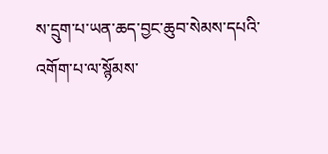ས་དྲུག་པ་ཡན་ཆད་བྱང་ཆུབ་སེམས་དཔའི་འགོག་པ་ལ་སྙོམས་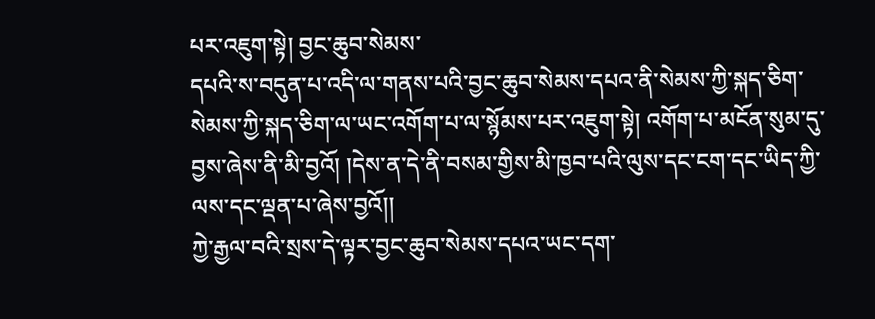པར་འཇུག་སྟེ། བྱང་ཆུབ་སེམས་
དཔའི་ས་བདུན་པ་འདི་ལ་གནས་པའི་བྱང་ཆུབ་སེམས་དཔའ་ནི་སེམས་ཀྱི་སྐད་ཅིག་སེམས་ཀྱི་སྐད་ཅིག་ལ་ཡང་འགོག་པ་ལ་སྙོམས་པར་འཇུག་སྟེ། འགོག་པ་མངོན་སུམ་དུ་བྱས་ཞེས་ནི་མི་བྱའོ། །དེས་ན་དེ་ནི་བསམ་གྱིས་མི་ཁྱབ་པའི་ལུས་དང་ངག་དང་ཡིད་ཀྱི་ལས་དང་ལྡན་པ་ཞེས་བྱའོ།།
ཀྱེ་རྒྱལ་བའི་སྲས་དེ་ལྟར་བྱང་ཆུབ་སེམས་དཔའ་ཡང་དག་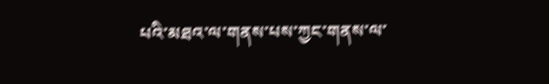པའི་མཐའ་ལ་གནས་པས་ཀྱང་གནས་ལ་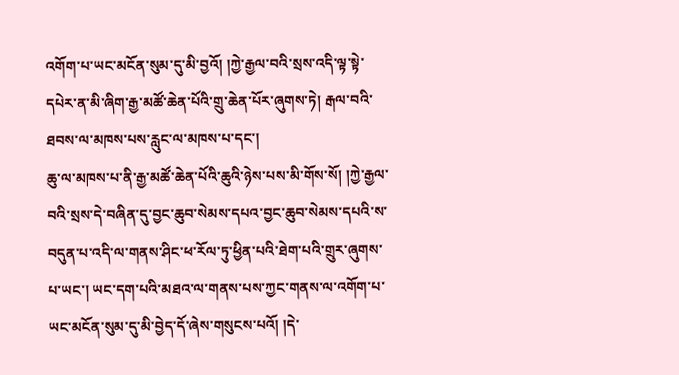འགོག་པ་ཡང་མངོན་སུམ་དུ་མི་བྱའོ། །ཀྱེ་རྒྱལ་བའི་སྲས་འདི་ལྟ་སྟེ་དཔེར་ན་མི་ཞིག་རྒྱ་མཚོ་ཆེན་པོའི་གྲུ་ཆེན་པོར་ཞུགས་ཏེ། རྒལ་བའི་ཐབས་ལ་མཁས་པས་རླུང་ལ་མཁས་པ་དང་།
ཆུ་ལ་མཁས་པ་ནི་རྒྱ་མཚོ་ཆེན་པོའི་ཆུའི་ཉེས་པས་མི་གོས་སོ། །ཀྱེ་རྒྱལ་བའི་སྲས་དེ་བཞིན་དུ་བྱང་ཆུབ་སེམས་དཔའ་བྱང་ཆུབ་སེམས་དཔའི་ས་བདུན་པ་འདི་ལ་གནས་ཤིང་ཕ་རོལ་ཏུ་ཕྱིན་པའི་ཐེག་པའི་གྲུར་ཞུགས་པ་ཡང་། ཡང་དག་པའི་མཐའ་ལ་གནས་པས་ཀྱང་གནས་ལ་འགོག་པ་
ཡང་མངོན་སུམ་དུ་མི་བྱེད་དོ་ཞེས་གསུངས་པའོ། །དེ་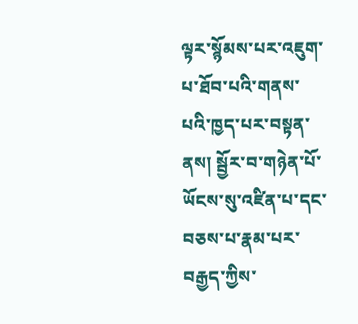ལྟར་སྙོམས་པར་འཇུག་པ་ཐོབ་པའི་གནས་པའི་ཁྱད་པར་བསྟན་ནས། སྦྱོར་བ་གཉེན་པོ་ཡོངས་སུ་འཛིན་པ་དང་བཅས་པ་རྣམ་པར་བརྒྱད་ཀྱིས་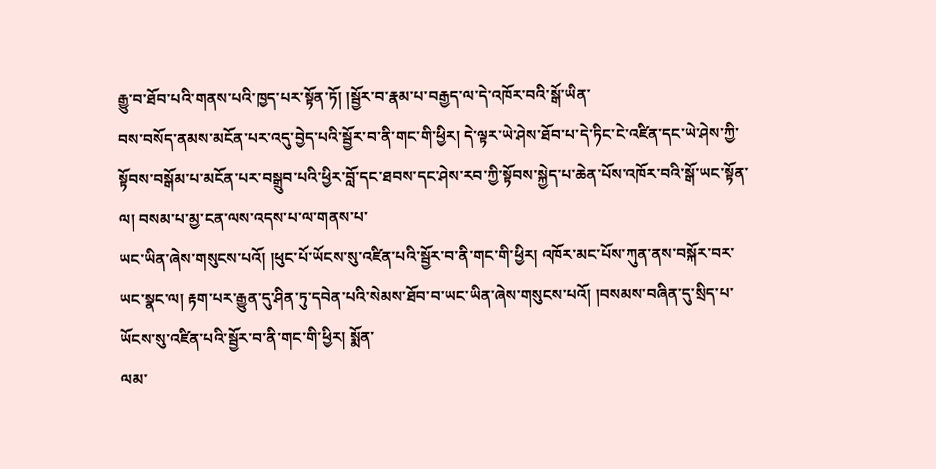རྒྱུ་བ་ཐོབ་པའི་གནས་པའི་ཁྱད་པར་སྟོན་ཏོ། །སྦྱོར་བ་རྣམ་པ་བརྒྱད་ལ་དེ་འཁོར་བའི་སྒོ་ཡིན་
བས་བསོད་ནམས་མངོན་པར་འདུ་བྱེད་པའི་སྦྱོར་བ་ནི་གང་གི་ཕྱིར། དེ་ལྟར་ཡེ་ཤེས་ཐོབ་པ་དེ་ཏིང་ངེ་འཛིན་དང་ཡེ་ཤེས་ཀྱི་སྟོབས་བསྒོམ་པ་མངོན་པར་བསྒྲུབ་པའི་ཕྱིར་བློ་དང་ཐབས་དང་ཤེས་རབ་ཀྱི་སྟོབས་སྐྱེད་པ་ཆེན་པོས་འཁོར་བའི་སྒོ་ཡང་སྟོན་ལ། བསམ་པ་མྱ་ངན་ལས་འདས་པ་ལ་གནས་པ་
ཡང་ཡིན་ཞེས་གསུངས་པའོ། །ཕུང་པོ་ཡོངས་སུ་འཛིན་པའི་སྦྱོར་བ་ནི་གང་གི་ཕྱིར། འཁོར་མང་པོས་ཀུན་ནས་བསྐོར་བར་ཡང་སྣང་ལ། རྟག་པར་རྒྱུན་དུ་ཤིན་ཏུ་དབེན་པའི་སེམས་ཐོབ་བ་ཡང་ཡིན་ཞེས་གསུངས་པའོ། །བསམས་བཞིན་དུ་སྲིད་པ་ཡོངས་སུ་འཛིན་པའི་སྦྱོར་བ་ནི་གང་གི་ཕྱིར། སྨོན་
ལམ་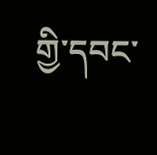གྱི་དབང་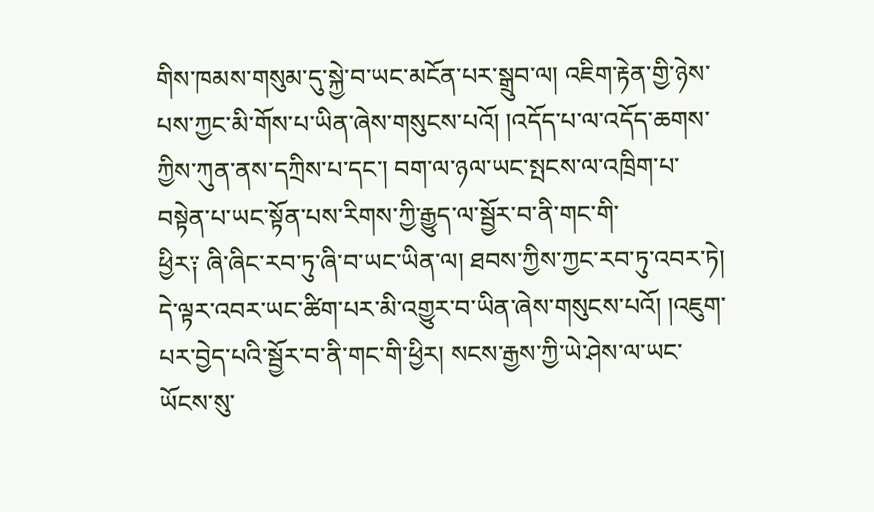གིས་ཁམས་གསུམ་དུ་སྐྱེ་བ་ཡང་མངོན་པར་སྒྲུབ་ལ། འཇིག་རྟེན་གྱི་ཉེས་པས་ཀྱང་མི་གོས་པ་ཡིན་ཞེས་གསུངས་པའོ། །འདོད་པ་ལ་འདོད་ཆགས་ཀྱིས་ཀུན་ནས་དཀྲིས་པ་དང་། བག་ལ་ཉལ་ཡང་སྤངས་ལ་འཁྲིག་པ་བསྟེན་པ་ཡང་སྟོན་པས་རིགས་ཀྱི་རྒྱུད་ལ་སྦྱོར་བ་ནི་གང་གི་
ཕྱིར༑ ཞི་ཞིང་རབ་ཏུ་ཞི་བ་ཡང་ཡིན་ལ། ཐབས་ཀྱིས་ཀྱང་རབ་ཏུ་འབར་ཏེ། དེ་ལྟར་འབར་ཡང་ཚིག་པར་མི་འགྱུར་བ་ཡིན་ཞེས་གསུངས་པའོ། །འཇུག་པར་བྱེད་པའི་སྦྱོར་བ་ནི་གང་གི་ཕྱིར། སངས་རྒྱས་ཀྱི་ཡེ་ཤེས་ལ་ཡང་ཡོངས་སུ་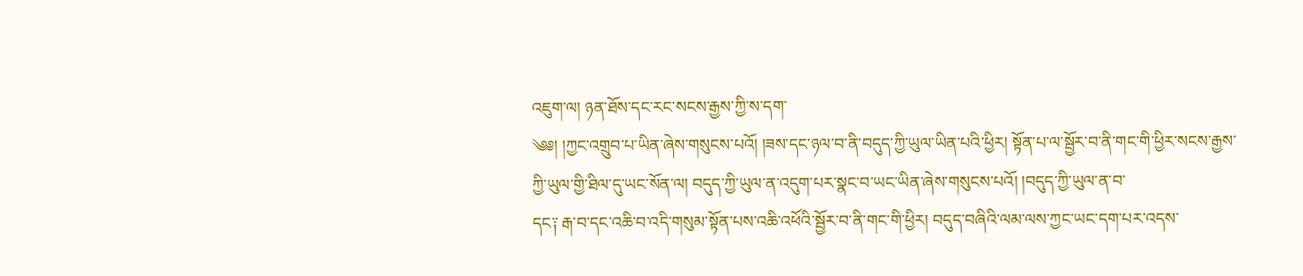འཇུག་ལ། ཉན་ཐོས་དང་རང་སངས་རྒྱས་ཀྱི་ས་དག་
༄༅། །ཀྱང་འགྲུབ་པ་ཡིན་ཞེས་གསུངས་པའོ། །ཟས་དང་ཉལ་བ་ནི་བདུད་ཀྱི་ཡུལ་ཡིན་པའི་ཕྱིར། སྟོན་པ་ལ་སྦྱོར་བ་ནི་གང་གི་ཕྱིར་སངས་རྒྱས་ཀྱི་ཡུལ་གྱི་ཐིལ་དུ་ཡང་སོན་ལ། བདུད་ཀྱི་ཡུལ་ན་འདུག་པར་སྣང་བ་ཡང་ཡིན་ཞེས་གསུངས་པའོ། །བདུད་ཀྱི་ཡུལ་ན་བ་
དང༑ རྒ་བ་དང་འཆི་བ་འདི་གསུམ་སྟོན་པས་འཆི་འཕོའི་སྦྱོར་བ་ནི་གང་གི་ཕྱིར། བདུད་བཞིའི་ལམ་ལས་ཀྱང་ཡང་དག་པར་འདས་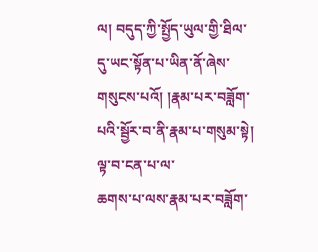ལ། བདུད་ཀྱི་སྤྱོད་ཡུལ་གྱི་ཐིལ་དུ་ཡང་སྟོན་པ་ཡིན་ནོ་ཞེས་གསུངས་པའོ། །རྣམ་པར་བཟློག་པའི་སྦྱོར་བ་ནི་རྣམ་པ་གསུམ་སྟེ། ལྟ་བ་ངན་པ་ལ་
ཆགས་པ་ལས་རྣམ་པར་བཟློག་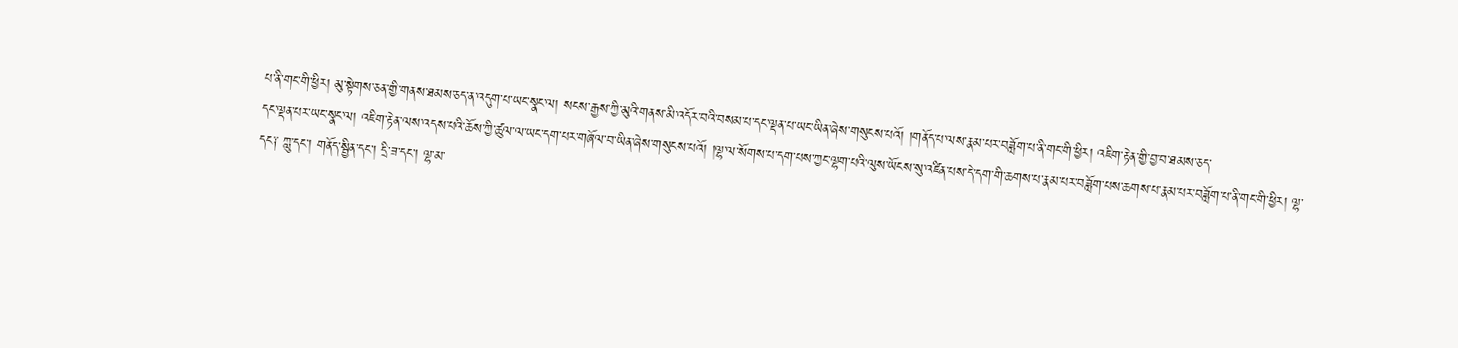པ་ནི་གང་གི་ཕྱིར། མུ་སྟེགས་ཅན་གྱི་གནས་ཐམས་ཅད་ན་འདུག་པ་ཡང་སྣང་ལ། སངས་རྒྱས་ཀྱི་མུའི་གནས་མི་འདོར་བའི་བསམ་པ་དང་ལྡན་པ་ཡང་ཡིན་ཞེས་གསུངས་པའོ། །གནོད་པ་ལས་རྣམ་པར་བཟློག་པ་ནི་གང་གི་ཕྱིར། འཇིག་རྟེན་གྱི་བྱ་བ་ཐམས་ཅད་
དང་ལྡན་པར་ཡང་སྣང་ལ། འཇིག་རྟེན་ལས་འདས་པའི་ཆོས་ཀྱི་ཚུལ་ལ་ཡང་དག་པར་གཞོལ་བ་ཡིན་ཞེས་གསུངས་པའོ། །ལྷ་ལ་སོགས་པ་དག་པས་ཀྱང་ལྷག་པའི་ལུས་ཡོངས་སུ་འཛིན་པས་དེ་དག་གི་ཆགས་པ་རྣམ་པར་བཟློག་པས་ཆགས་པ་རྣམ་པར་བཟློག་པ་ནི་གང་གི་ཕྱིར། ལྷ་
དང༑ ཀླུ་དང་། གནོད་སྦྱིན་དང་། དྲི་ཟ་དང་། ལྷ་མ་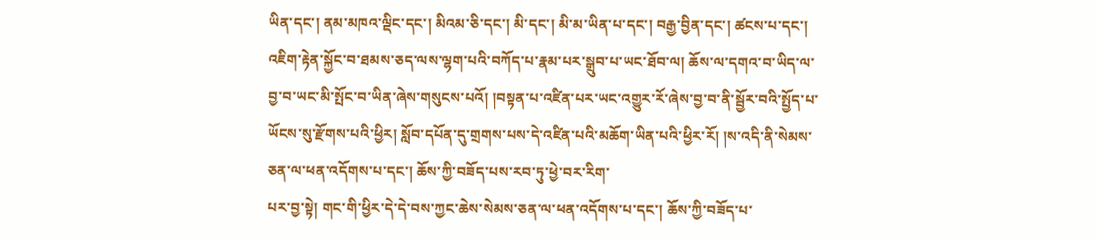ཡིན་དང་། ནམ་མཁའ་ལྡིང་དང་། མིའམ་ཅི་དང་། མི་དང་། མི་མ་ཡིན་པ་དང་། བརྒྱ་བྱིན་དང་། ཚངས་པ་དང་། འཇིག་རྟེན་སྐྱོང་བ་ཐམས་ཅད་ལས་ལྷག་པའི་བཀོད་པ་རྣམ་པར་སྒྲུབ་པ་ཡང་ཐོབ་ལ། ཆོས་ལ་དགའ་བ་ཡིད་ལ་
བྱ་བ་ཡང་མི་སྤོང་བ་ཡིན་ཞེས་གསུངས་པའོ། །བསྟན་པ་འཛིན་པར་ཡང་འགྱུར་རོ་ཞེས་བྱ་བ་ནི་སྦྱོར་བའི་སྤྱོད་པ་ཡོངས་སུ་རྫོགས་པའི་ཕྱིར། སློབ་དཔོན་དུ་གྲགས་པས་དེ་འཛིན་པའི་མཆོག་ཡིན་པའི་ཕྱིར་རོ། །ས་འདི་ནི་སེམས་ཅན་ལ་ཕན་འདོགས་པ་དང་། ཆོས་ཀྱི་བཟོད་པས་རབ་ཏུ་ཕྱེ་བར་རིག་
པར་བྱ་སྟེ། གང་གི་ཕྱིར་དེ་དེ་བས་ཀྱང་ཆེས་སེམས་ཅན་ལ་ཕན་འདོགས་པ་དང་། ཆོས་ཀྱི་བཟོད་པ་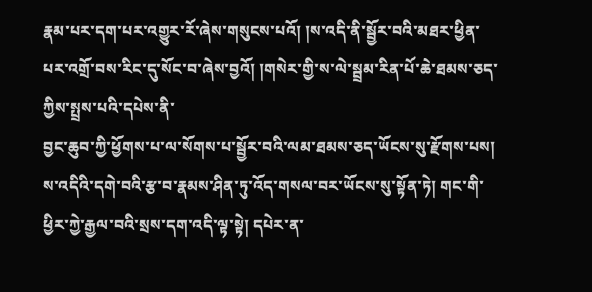རྣམ་པར་དག་པར་འགྱུར་རོ་ཞེས་གསུངས་པའོ། །ས་འདི་ནི་སྦྱོར་བའི་མཐར་ཕྱིན་པར་འགྲོ་བས་རིང་དུ་སོང་བ་ཞེས་བྱའོ། །གསེར་གྱི་ས་ལེ་སྦྲམ་རིན་པོ་ཆེ་ཐམས་ཅད་ཀྱིས་སྤྲས་པའི་དཔེས་ནི་
བྱང་ཆུབ་ཀྱི་ཕྱོགས་པ་ལ་སོགས་པ་སྦྱོར་བའི་ལམ་ཐམས་ཅད་ཡོངས་སུ་རྫོགས་པས། ས་འདིའི་དགེ་བའི་རྩ་བ་རྣམས་ཤིན་ཏུ་འོད་གསལ་བར་ཡོངས་སུ་སྟོན་ཏེ། གང་གི་ཕྱིར་ཀྱེ་རྒྱལ་བའི་སྲས་དག་འདི་ལྟ་སྟེ། དཔེར་ན་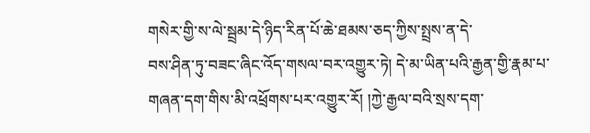གསེར་གྱི་ས་ལེ་སྦྲམ་དེ་ཉིད་རིན་པོ་ཆེ་ཐམས་ཅད་ཀྱིས་སྤྲས་ན་དེ་
བས་ཤིན་ཏུ་བཟང་ཞིང་འོད་གསལ་བར་འགྱུར་ཏེ། དེ་མ་ཡིན་པའི་རྒྱན་གྱི་རྣམ་པ་གཞན་དག་གིས་མི་འཕྲོགས་པར་འགྱུར་རོ། །ཀྱེ་རྒྱལ་བའི་སྲས་དག་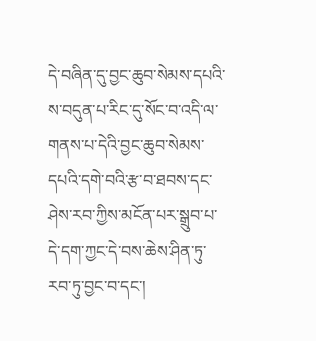དེ་བཞིན་དུ་བྱང་ཆུབ་སེམས་དཔའི་ས་བདུན་པ་རིང་དུ་སོང་བ་འདི་ལ་གནས་པ་དེའི་བྱང་ཆུབ་སེམས་དཔའི་དགེ་བའི་རྩ་བ་ཐབས་དང་
ཤེས་རབ་ཀྱིས་མངོན་པར་སྒྲུབ་པ་དེ་དག་ཀྱང་དེ་བས་ཆེས་ཤིན་ཏུ་རབ་ཏུ་བྱང་བ་དང་།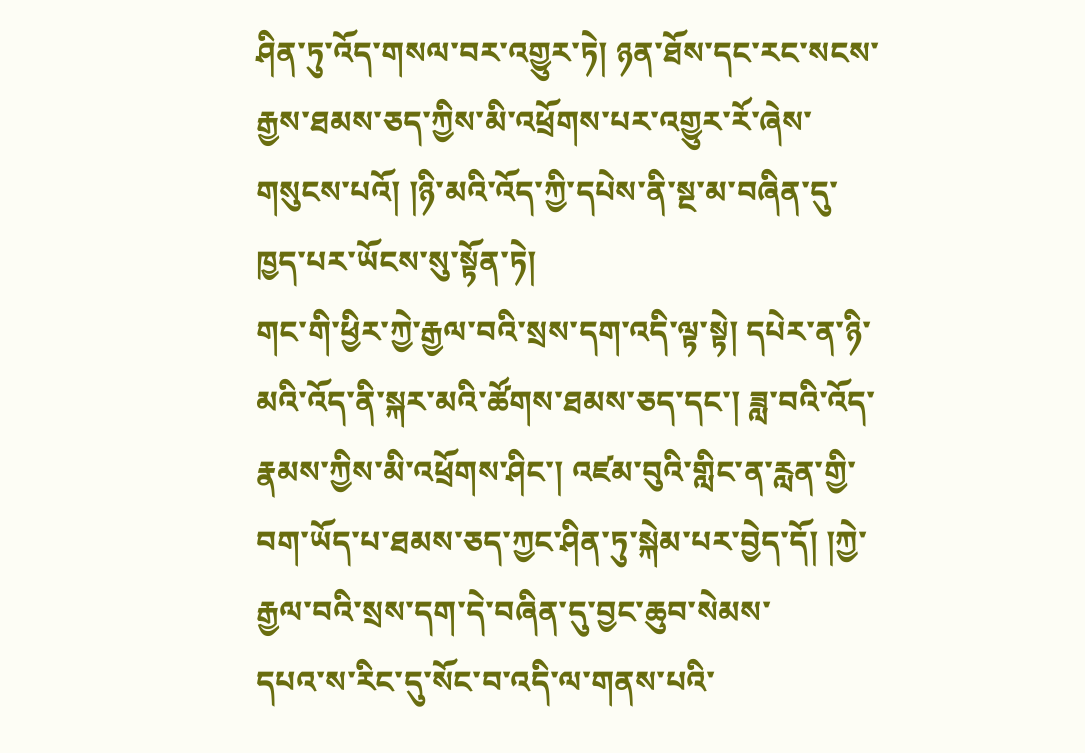ཤིན་ཏུ་འོད་གསལ་བར་འགྱུར་ཏེ། ཉན་ཐོས་དང་རང་སངས་རྒྱས་ཐམས་ཅད་ཀྱིས་མི་འཕྲོགས་པར་འགྱུར་རོ་ཞེས་གསུངས་པའོ། །ཉི་མའི་འོད་ཀྱི་དཔེས་ནི་སྔ་མ་བཞིན་དུ་ཁྱད་པར་ཡོངས་སུ་སྟོན་ཏེ།
གང་གི་ཕྱིར་ཀྱེ་རྒྱལ་བའི་སྲས་དག་འདི་ལྟ་སྟེ། དཔེར་ན་ཉི་མའི་འོད་ནི་སྐར་མའི་ཚོགས་ཐམས་ཅད་དང་། ཟླ་བའི་འོད་རྣམས་ཀྱིས་མི་འཕྲོགས་ཤིང་། འཛམ་བུའི་གླིང་ན་རླན་གྱི་བག་ཡོད་པ་ཐམས་ཅད་ཀྱང་ཤིན་ཏུ་སྐེམ་པར་བྱེད་དོ། །ཀྱེ་རྒྱལ་བའི་སྲས་དག་དེ་བཞིན་དུ་བྱང་ཆུབ་སེམས་
དཔའ་ས་རིང་དུ་སོང་བ་འདི་ལ་གནས་པའི་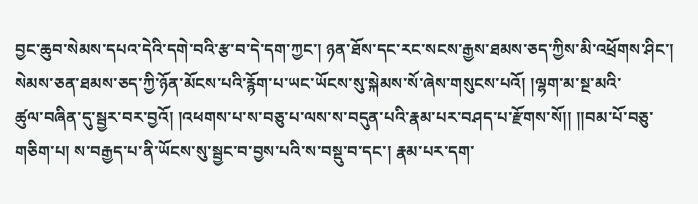བྱང་ཆུབ་སེམས་དཔའ་དེའི་དགེ་བའི་རྩ་བ་དེ་དག་ཀྱང་། ཉན་ཐོས་དང་རང་སངས་རྒྱས་ཐམས་ཅད་ཀྱིས་མི་འཕྲོགས་ཤིང་། སེམས་ཅན་ཐམས་ཅད་ཀྱི་ཉོན་མོངས་པའི་རྙོག་པ་ཡང་ཡོངས་སུ་སྐེམས་སོ་ཞེས་གསུངས་པའོ། །ལྷག་མ་སྔ་མའི་
ཚུལ་བཞིན་དུ་སྦྱར་བར་བྱའོ། །འཕགས་པ་ས་བཅུ་པ་ལས་ས་བདུན་པའི་རྣམ་པར་བཤད་པ་རྫོགས་སོ།། །།བམ་པོ་བཅུ་གཅིག་པ། ས་བརྒྱད་པ་ནི་ཡོངས་སུ་སྦྱང་བ་བྱས་པའི་ས་བསྡུ་བ་དང་། རྣམ་པར་དག་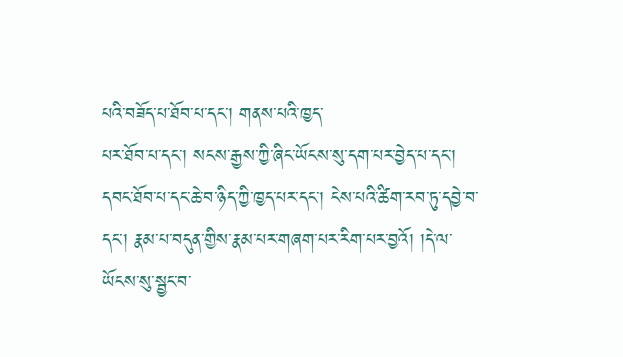པའི་བཟོད་པ་ཐོབ་པ་དང་། གནས་པའི་ཁྱད་
པར་ཐོབ་པ་དང་། སངས་རྒྱས་ཀྱི་ཞིང་ཡོངས་སུ་དག་པར་བྱེད་པ་དང་། དབང་ཐོབ་པ་དང་ཆེ་བ་ཉིད་ཀྱི་ཁྱད་པར་དང་། ངེས་པའི་ཚིག་རབ་ཏུ་དབྱེ་བ་དང་། རྣམ་པ་བདུན་གྱིས་རྣམ་པར་གཞག་པར་རིག་པར་བྱའོ། །དེ་ལ་ཡོངས་སུ་སྦྱང་བ་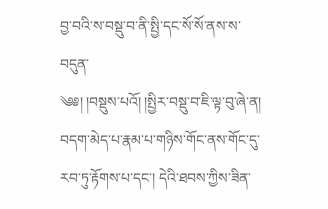བྱ་བའི་ས་བསྡུ་བ་ནི་སྤྱི་དང་སོ་སོ་ནས་ས་བདུན་
༄༅། །བསྡུས་པའོ། །སྤྱིར་བསྡུ་བ་ཇི་ལྟ་བུ་ཞེ་ན། བདག་མེད་པ་རྣམ་པ་གཉིས་གོང་ནས་གོང་དུ་རབ་ཏུ་རྟོགས་པ་དང་། དེའི་ཐབས་ཀྱིས་ཟིན་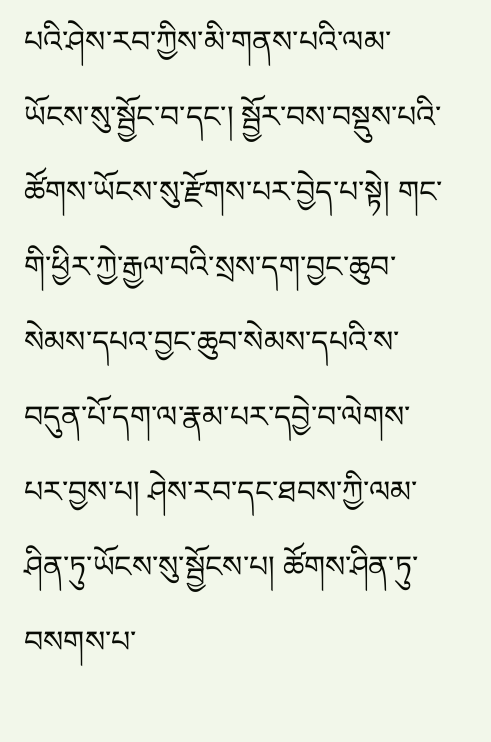པའི་ཤེས་རབ་ཀྱིས་མི་གནས་པའི་ལམ་ཡོངས་སུ་སྦྱོང་བ་དང་། སྦྱོར་བས་བསྡུས་པའི་ཚོགས་ཡོངས་སུ་རྫོགས་པར་བྱེད་པ་སྟེ། གང་
གི་ཕྱིར་ཀྱེ་རྒྱལ་བའི་སྲས་དག་བྱང་ཆུབ་སེམས་དཔའ་བྱང་ཆུབ་སེམས་དཔའི་ས་བདུན་པོ་དག་ལ་རྣམ་པར་དབྱེ་བ་ལེགས་པར་བྱས་པ། ཤེས་རབ་དང་ཐབས་ཀྱི་ལམ་ཤིན་ཏུ་ཡོངས་སུ་སྦྱོངས་པ། ཚོགས་ཤིན་ཏུ་བསགས་པ་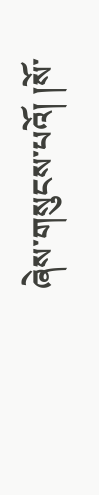ཞེས་གསུངས་པའོ། །སོ་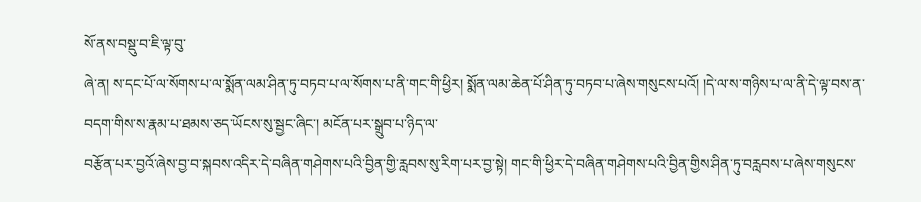སོ་ནས་བསྡུ་བ་ཇི་ལྟ་བུ་
ཞེ་ན། ས་དང་པོ་ལ་སོགས་པ་ལ་སྨོན་ལམ་ཤིན་ཏུ་བཏབ་པ་ལ་སོགས་པ་ནི་གང་གི་ཕྱིར། སྨོན་ལམ་ཆེན་པོ་ཤིན་ཏུ་བཏབ་པ་ཞེས་གསུངས་པའོ། །དེ་ལ་ས་གཉིས་པ་ལ་ནི་དེ་ལྟ་བས་ན་བདག་གིས་ས་རྣམ་པ་ཐམས་ཅད་ཡོངས་སུ་སྦྱང་ཞིང་། མངོན་པར་སྒྲུབ་པ་ཉིད་ལ་
བརྩོན་པར་བྱའོ་ཞེས་བྱ་བ་སྐབས་འདིར་དེ་བཞིན་གཤེགས་པའི་བྱིན་གྱི་རླབས་སུ་རིག་པར་བྱ་སྟེ། གང་གི་ཕྱིར་དེ་བཞིན་གཤེགས་པའི་བྱིན་གྱིས་ཤིན་ཏུ་བརླབས་པ་ཞེས་གསུངས་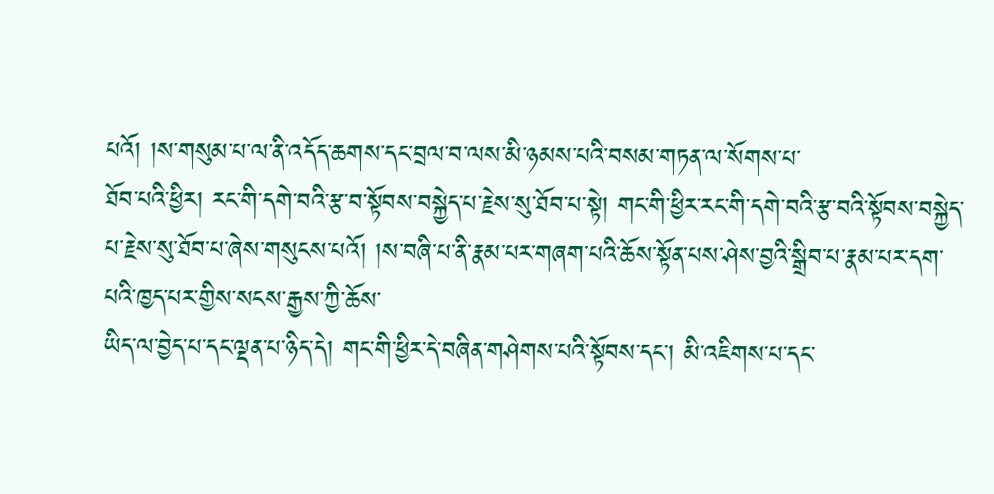པའོ། །ས་གསུམ་པ་ལ་ནི་འདོད་ཆགས་དང་བྲལ་བ་ལས་མི་ཉམས་པའི་བསམ་གཏན་ལ་སོགས་པ་
ཐོབ་པའི་ཕྱིར། རང་གི་དགེ་བའི་རྩ་བ་སྟོབས་བསྐྱེད་པ་རྗེས་སུ་ཐོབ་པ་སྟེ། གང་གི་ཕྱིར་རང་གི་དགེ་བའི་རྩ་བའི་སྟོབས་བསྐྱེད་པ་རྗེས་སུ་ཐོབ་པ་ཞེས་གསུངས་པའོ། །ས་བཞི་པ་ནི་རྣམ་པར་གཞག་པའི་ཆོས་སྟོན་པས་ཤེས་བྱའི་སྒྲིབ་པ་རྣམ་པར་དག་པའི་ཁྱད་པར་གྱིས་སངས་རྒྱས་ཀྱི་ཆོས་
ཡིད་ལ་བྱེད་པ་དང་ལྡན་པ་ཉིད་དེ། གང་གི་ཕྱིར་དེ་བཞིན་གཤེགས་པའི་སྟོབས་དང་། མི་འཇིགས་པ་དང་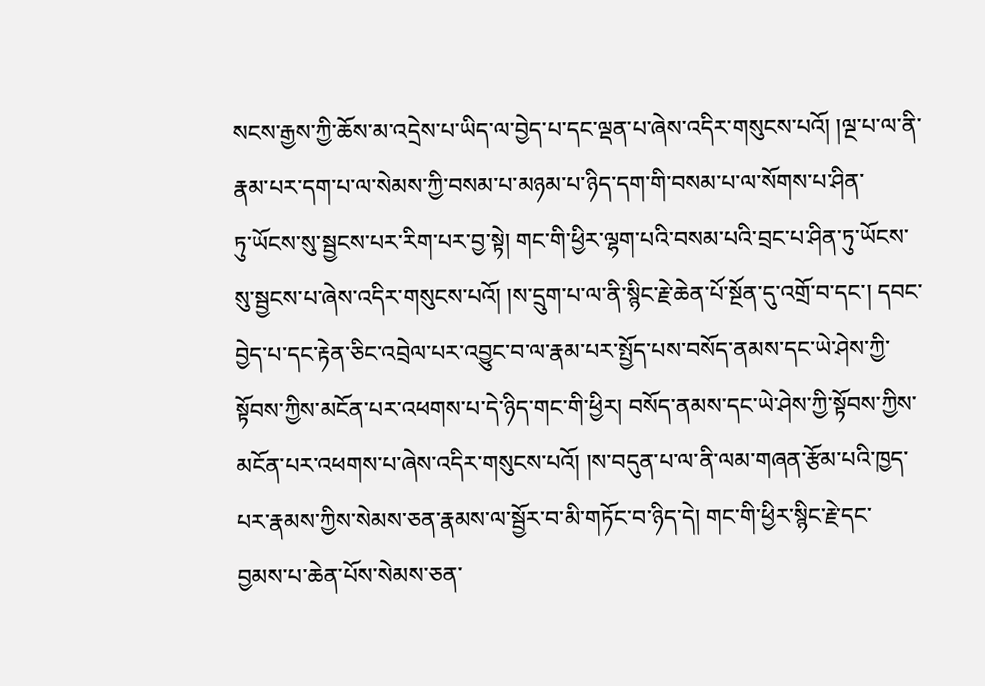སངས་རྒྱས་ཀྱི་ཆོས་མ་འདྲེས་པ་ཡིད་ལ་བྱེད་པ་དང་ལྡན་པ་ཞེས་འདིར་གསུངས་པའོ། །ལྔ་པ་ལ་ནི་རྣམ་པར་དག་པ་ལ་སེམས་ཀྱི་བསམ་པ་མཉམ་པ་ཉིད་དག་གི་བསམ་པ་ལ་སོགས་པ་ཤིན་
ཏུ་ཡོངས་སུ་སྦྱངས་པར་རིག་པར་བྱ་སྟེ། གང་གི་ཕྱིར་ལྷག་པའི་བསམ་པའི་བྲང་པ་ཤིན་ཏུ་ཡོངས་སུ་སྦྱངས་པ་ཞེས་འདིར་གསུངས་པའོ། །ས་དྲུག་པ་ལ་ནི་སྙིང་རྗེ་ཆེན་པོ་སྔོན་དུ་འགྲོ་བ་དང་། དབང་བྱེད་པ་དང་རྟེན་ཅིང་འབྲེལ་པར་འབྱུང་བ་ལ་རྣམ་པར་སྤྱོད་པས་བསོད་ནམས་དང་ཡེ་ཤེས་ཀྱི་
སྟོབས་ཀྱིས་མངོན་པར་འཕགས་པ་དེ་ཉིད་གང་གི་ཕྱིར། བསོད་ནམས་དང་ཡེ་ཤེས་ཀྱི་སྟོབས་ཀྱིས་མངོན་པར་འཕགས་པ་ཞེས་འདིར་གསུངས་པའོ། །ས་བདུན་པ་ལ་ནི་ལམ་གཞན་རྩོམ་པའི་ཁྱད་པར་རྣམས་ཀྱིས་སེམས་ཅན་རྣམས་ལ་སྦྱོར་བ་མི་གཏོང་བ་ཉིད་དེ། གང་གི་ཕྱིར་སྙིང་རྗེ་དང་
བྱམས་པ་ཆེན་པོས་སེམས་ཅན་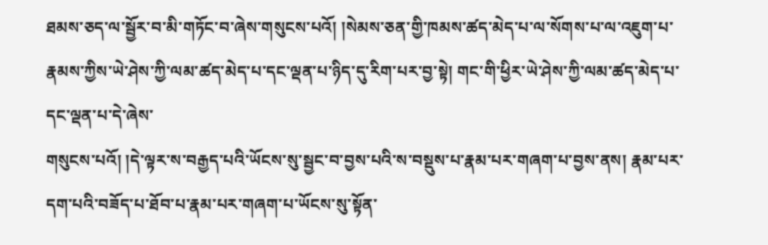ཐམས་ཅད་ལ་སྦྱོར་བ་མི་གཏོང་བ་ཞེས་གསུངས་པའོ། །སེམས་ཅན་གྱི་ཁམས་ཚད་མེད་པ་ལ་སོགས་པ་ལ་འཇུག་པ་རྣམས་ཀྱིས་ཡེ་ཤེས་ཀྱི་ལམ་ཚད་མེད་པ་དང་ལྡན་པ་ཉིད་དུ་རིག་པར་བྱ་སྟེ། གང་གི་ཕྱིར་ཡེ་ཤེས་ཀྱི་ལམ་ཚད་མེད་པ་དང་ལྡན་པ་དེ་ཞེས་
གསུངས་པའོ། །དེ་ལྟར་ས་བརྒྱད་པའི་ཡོངས་སུ་སྦྱང་བ་བྱས་པའི་ས་བསྡུས་པ་རྣམ་པར་གཞག་པ་བྱས་ནས། རྣམ་པར་དག་པའི་བཟོད་པ་ཐོབ་པ་རྣམ་པར་གཞག་པ་ཡོངས་སུ་སྟོན་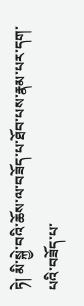ཏེ། མི་སྐྱེ་བའི་ཆོས་ལ་བཟོད་པ་ཐོབ་པས་རྣམ་པར་དག་པའི་བཟོད་པ་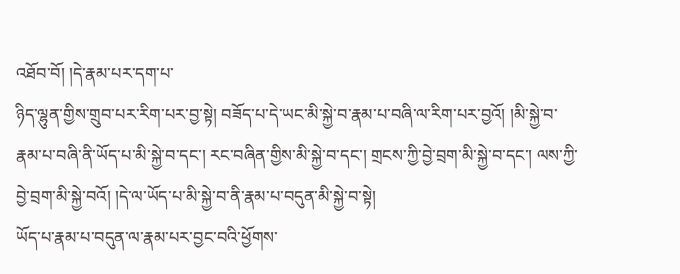འཐོབ་བོ། །དེ་རྣམ་པར་དག་པ་
ཉིད་ལྷུན་གྱིས་གྲུབ་པར་རིག་པར་བྱ་སྟེ། བཟོད་པ་དེ་ཡང་མི་སྐྱེ་བ་རྣམ་པ་བཞི་ལ་རིག་པར་བྱའོ། །མི་སྐྱེ་བ་རྣམ་པ་བཞི་ནི་ཡོད་པ་མི་སྐྱེ་བ་དང་། རང་བཞིན་གྱིས་མི་སྐྱེ་བ་དང་། གྲངས་ཀྱི་བྱེ་བྲག་མི་སྐྱེ་བ་དང་། ལས་ཀྱི་བྱེ་བྲག་མི་སྐྱེ་བའོ། །དེ་ལ་ཡོད་པ་མི་སྐྱེ་བ་ནི་རྣམ་པ་བདུན་མི་སྐྱེ་བ་སྟེ།
ཡོད་པ་རྣམ་པ་བདུན་ལ་རྣམ་པར་བྱང་བའི་ཕྱོགས་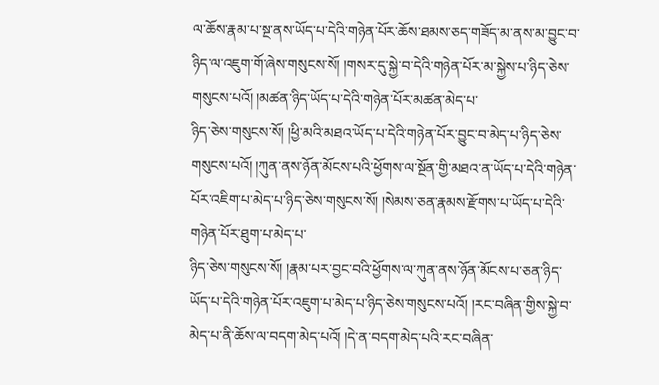ལ་ཆོས་རྣམ་པ་སྔ་ནས་ཡོད་པ་དེའི་གཉེན་པོར་ཆོས་ཐམས་ཅད་གཟོད་མ་ནས་མ་བྱུང་བ་ཉིད་ལ་འཇུག་གོ་ཞེས་གསུངས་སོ། །གསར་དུ་སྐྱེ་བ་དེའི་གཉེན་པོར་མ་སྐྱེས་པ་ཉིད་ཅེས་གསུངས་པའོ། །མཚན་ཉིད་ཡོད་པ་དེའི་གཉེན་པོར་མཚན་མེད་པ་
ཉིད་ཅེས་གསུངས་སོ། །ཕྱི་མའི་མཐའ་ཡོད་པ་དེའི་གཉེན་པོར་བྱུང་བ་མེད་པ་ཉིད་ཅེས་གསུངས་པའོ། །ཀུན་ནས་ཉོན་མོངས་པའི་ཕྱོགས་ལ་སྔོན་གྱི་མཐའ་ན་ཡོད་པ་དེའི་གཉེན་པོར་འཇིག་པ་མེད་པ་ཉིད་ཅེས་གསུངས་སོ། །སེམས་ཅན་རྣམས་རྫོགས་པ་ཡོད་པ་དེའི་གཉེན་པོར་ཐུག་པ་མེད་པ་
ཉིད་ཅེས་གསུངས་སོ། །རྣམ་པར་བྱང་བའི་ཕྱོགས་ལ་ཀུན་ནས་ཉོན་མོངས་པ་ཅན་ཉིད་ཡོད་པ་དེའི་གཉེན་པོར་འཇུག་པ་མེད་པ་ཉིད་ཅེས་གསུངས་པའོ། །རང་བཞིན་གྱིས་སྐྱེ་བ་མེད་པ་ནི་ཆོས་ལ་བདག་མེད་པའོ། །དེ་ན་བདག་མེད་པའི་རང་བཞིན་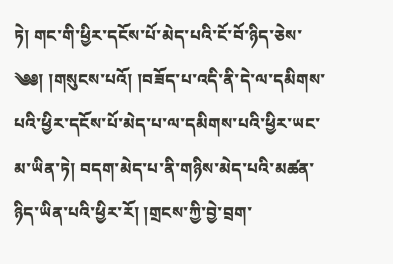ཏེ། གང་གི་ཕྱིར་དངོས་པོ་མེད་པའི་ངོ་བོ་ཉིད་ཅེས་
༄༅། །གསུངས་པའོ། །བཟོད་པ་འདི་ནི་དེ་ལ་དམིགས་པའི་ཕྱིར་དངོས་པོ་མེད་པ་ལ་དམིགས་པའི་ཕྱིར་ཡང་མ་ཡིན་ཏེ། བདག་མེད་པ་ནི་གཉིས་མེད་པའི་མཚན་ཉིད་ཡིན་པའི་ཕྱིར་རོ། །གྲངས་ཀྱི་བྱེ་བྲག་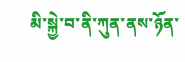མི་སྐྱེ་བ་ནི་ཀུན་ནས་ཉོན་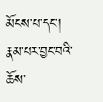མོངས་པ་དང་། རྣམ་པར་བྱང་བའི་ཆོས་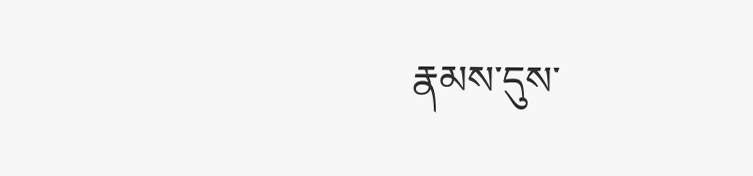རྣམས་དུས་